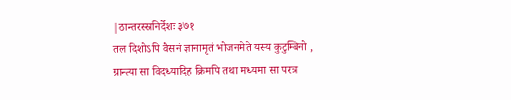|ठान्तरस्स्रनिर्देशः ३७१
तल दिशोऽपि वैसनं ज्ञानामृतं भोजनमेते यस्य कुटुम्बिनो , ग्रान्त्या सा विदध्यादिह क्रिमपि तथा मध्यमा सा परत्र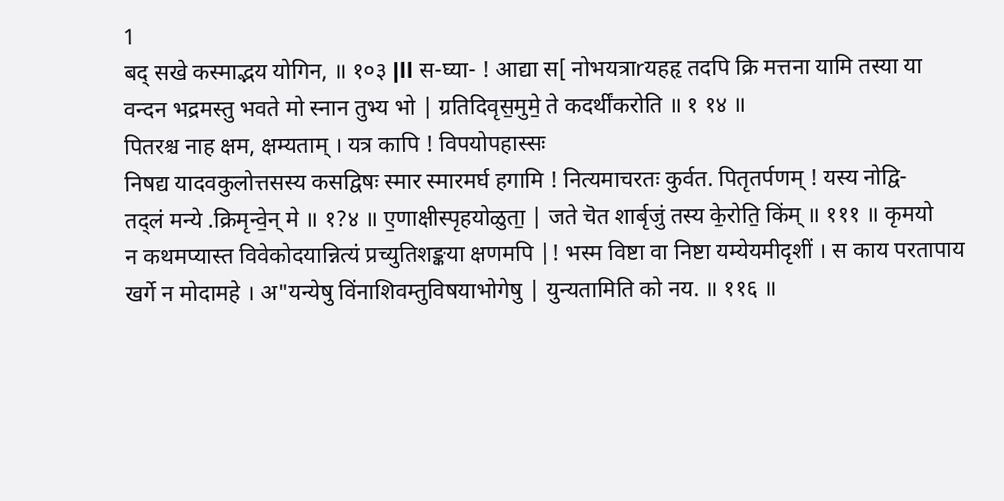1
बद् सखे कस्माद्भय योगिन, ॥ १०३ |ll स-घ्या- ! आद्या स[ नोभयत्राrयहहृ तदपि क्रि मत्तना यामि तस्या या
वन्दन भद्रमस्तु भवते मो स्नान तुभ्य भो | ग्रतिदिवृस॒मुमे॒ ते कदर्थींकरोति ॥ १ १४ ॥
पितरश्च नाह क्षम, क्षम्यताम् । यत्र कापि ! विपयोपहास्सः
निषद्य यादवकुलोत्तसस्य कसद्विषः स्मार स्मारमर्घ हगामि ! नित्यमाचरतः कुर्वत. पितृतर्पणम् ! यस्य नोद्वि-
तद्लं मन्ये .क्रिमृन्वे॒न् मे ॥ १?४ ॥ ए॒णाक्षीस्पृहयोळुता॒ | जते चॆत शार्बृजुं तस्य के॒रोति॒ किंम् ॥ १११ ॥ कृमयो
न कथमप्यास्त विवेकोदयान्नित्यं प्रच्युतिशङ्कया क्षणमपि |! भस्म विष्टा वा निष्टा यम्येयमीदृशीं । स काय परतापाय
खर्गे न मोदामहे । अ"यन्येषु विंनाशिवम्तुविषयाभोगेषु | युन्यतामिति को नय. ॥ ११६ ॥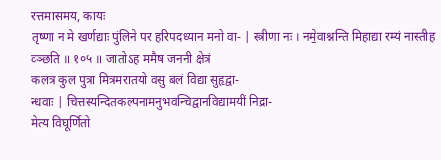रत्तमासमय, कायः
तृष्णा न मे खर्णद्याः पुंलिने पर हरिपदध्यान मनो वा- | स्त्रीणा नः । नमे॒वाश्नन्ति मिहाद्या रम्यं नास्तीह
व्ञ्छति ॥ १०५ ॥ जातोऽह ममैष जननी क्षेत्रं
कलत्र कुल पुत्रा मित्रमरातयो वसु बलं विद्या सुहृद्वा-
न्धवाः | चित्तस्यन्दितकल्पनामनुभवन्चिद्वानविद्यामयीं निद्रा-
मेत्य विघूर्णितो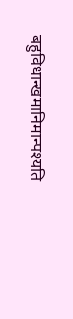बहुविधान्खमानिमान्पश्यति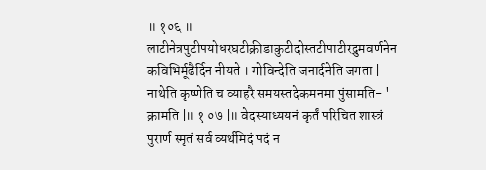॥ १०६ ॥
लाटीनेत्रपुटीपयोधरघटीक्रीडाकुटीदोस्तटीपाटीरद्रुमवर्णनेन
कविभिर्मूढैर्दिन नीयते । गोविन्देति जनार्दनेति जगता |
नाथेति कृष्णेति च व्याहरै समयस्तदेकमनमा पुंसामति- '
क्रामति |॥ १ ०७ |॥ वेदस्याध्ययनं कृर्तं परिचित शास्त्रं
पुरार्ण स्मृतं सर्व व्यर्थमिदं पदं न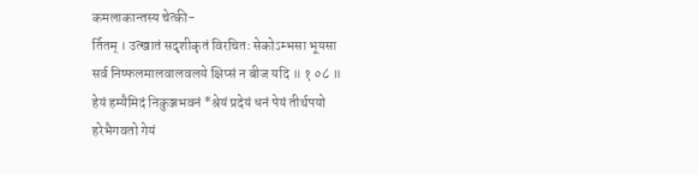कमलाकान्तस्य चेत्की-
र्तितम् । उत्खातं सदृशीकृतं विरचितः सेकोऽम्भसा भूयसा
सर्व निष्फलमालवालवलये क्षिप्सं न बीज यदि ॥ १ ०८ ॥
हेयं हम्यैमिदं निकुञ्जभवनं *श्रेयं प्रदेयं धनं पेयं तीर्थपयो
हरेभैगवतो गेयं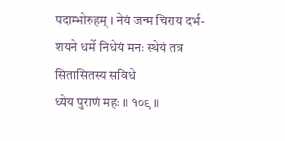पदाम्भोरुहम् । नेयं जन्म चिराय दर्भ-
शयने धर्मे निधेयं मनः स्थेयं तत्र सितासितस्य सविधे
ध्येय पुराणं महः ॥ १०९ ॥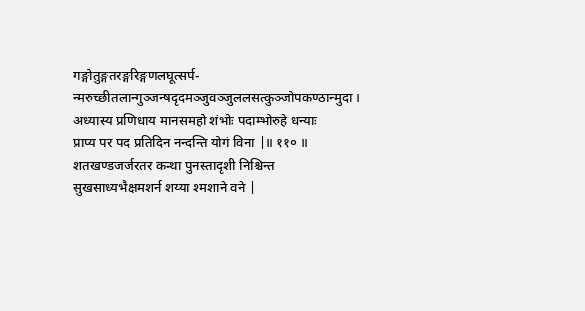गङ्गोतुङ्गतरङ्गरिङ्गणलघूत्सर्प-
न्मरुच्छीतलान्गुञ्जन्षदृदमञ्जुवञ्जुललसत्कुञ्जोपकण्ठान्मुदा ।
अध्यास्य प्रणिधाय मानसमहो शंभोः पदाम्भोरुहे धन्याः
प्राप्य पर पद प्रतिदिन नन्दन्ति योगं विना |॥ ११० ॥
शतखण्डजर्जरतर कन्था पुनस्तादृशी निश्चिन्त
सुखसाध्यभैक्षमशर्न शय्या श्मशाने वने |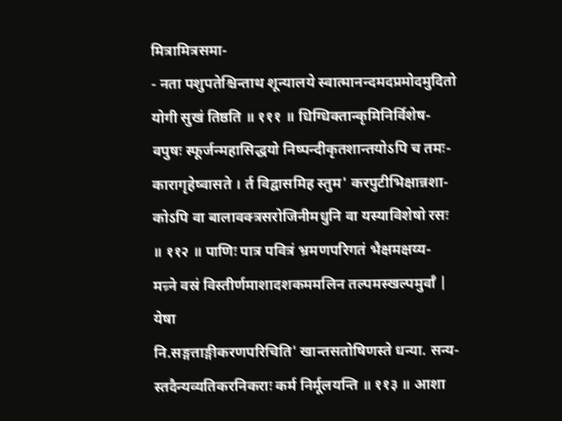मित्रामित्रसमा-
- नता पशुपतेश्चिन्ताथ शून्यालये स्वात्मानन्दमदप्रमोदमुदितो
योगी सुखं तिष्ठति ॥ १११ ॥ धिग्धिक्तान्कृमिनिर्विशेष-
वपुषः स्फूर्जन्महासिद्धयो निष्पन्दीकृतशान्तयोऽपि च तमः-
कारागृहेष्वासते । र्त विद्वासमिह स्तुम' करपुटीभिक्षान्नशा-
कोऽपि वा बालावक्त्रसरोजिनीमधुनि वा यस्याविशेषो रसः
॥ ११२ ॥ पाणिः पात्र पवित्रं भ्रमणपरिगतं भैक्षमक्षय्य-
मन्र्ने वस्रं विस्तीर्णमाशादशकममलिन तल्पमस्खल्पमुर्वाँ | येषा
नि.सङ्गताङ्गीकरणपरिचिति' खान्तसतोषिणस्ते धन्या. सन्य-
स्तदैन्यव्यतिकरनिकराः कर्म निर्मूलयन्ति ॥ ११३ ॥ आशा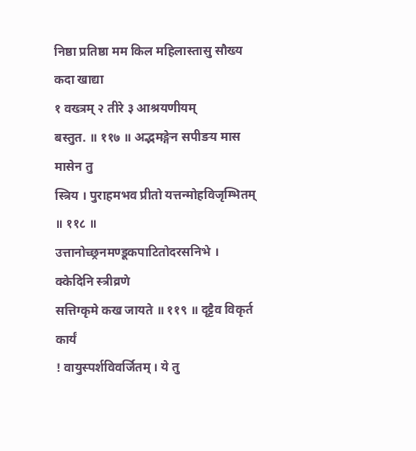निष्ठा प्रतिष्ठा मम किल महिलास्तासु सौख्य कदा खाद्या
१ वख्त्रम् २ तीरे ३ आश्रयणीयम्
बस्तुत. ॥ ११७ ॥ अद्भमङ्गेन सपीङय मास मासेन तु
स्त्रिय । पुराहमभव प्रीतो यत्तन्मोहविजृम्भितम् ॥ ११८ ॥
उत्तानोच्छ्रनमण्डूकपाटितोदरसनिभे । क्केदिनि स्त्रीव्रणे
सत्तिग्कृमे कख जायते ॥ ११९ ॥ दृट्टैव विकृर्त कार्यं
! वायुस्पर्शविवर्जितम् । ये तु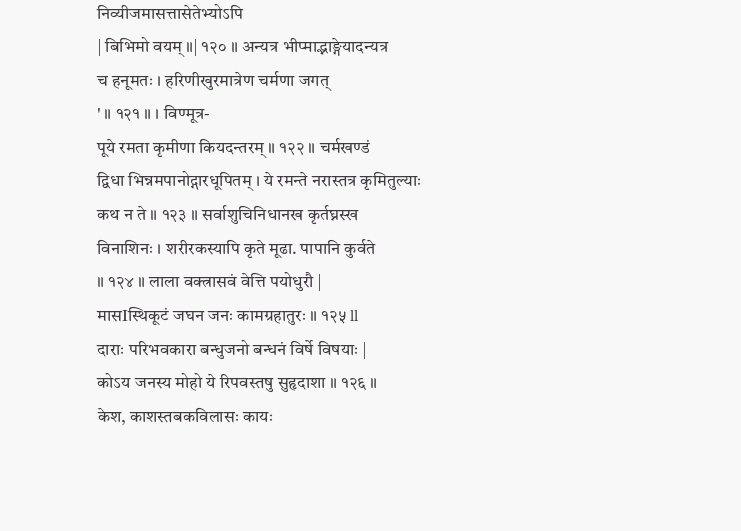निव्यीजमासत्तासेतेभ्योऽपि
| बिभिमो वयम् ॥| १२० ॥ अन्यत्र भीप्माद्भाङ्गेयादन्यत्र
च हनूमतः । हरिणीखुरमात्रेण चर्मणा जगत्
' ॥ १२१ ॥ । विण्मूत्र-
पूये रमता कृमीणा कियदन्तरम् ॥ १२२ ॥ चर्मखण्डं
द्विधा भिन्नमपानोद्गारधूपितम् । ये रमन्ते नरास्तत्र कृमितुल्याः
कथ न ते ॥ १२३ ॥ सर्वाशुचिनिधानख कृर्तघ्नस्ख
विनाशिनः । शरीरकस्यापि कृते मूढा. पापानि कुर्वते
॥ १२४ ॥ लाला वक्त्रासवं वेत्ति पयोधुरौ |
मासIस्थिकूटं जघन जनः कामग्रहातुरः ॥ १२५ ll
दाराः परिभवकारा बन्धुजनो बन्धनं विर्षे विषयाः |
कोऽय जनस्य मोहो ये रिपवस्तषु सुहृदाशा ॥ १२६ ॥
केश, काशस्तबकविलासः कायः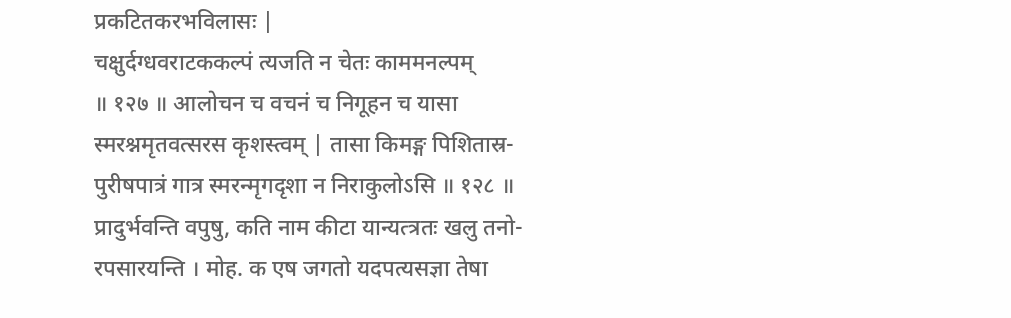प्रकटितकरभविलासः |
चक्षुर्दग्धवराटककल्पं त्यजति न चेतः काममनल्पम्
॥ १२७ ॥ आलोचन च वचनं च निगूहन च यासा
स्मरश्नमृतवत्सरस कृशस्त्वम् | तासा किमङ्ग पिशितास्र-
पुरीषपात्रं गात्र स्मरन्मृगदृशा न निराकुलोऽसि ॥ १२८ ॥
प्रादुर्भवन्ति वपुषु, कति नाम कीटा यान्यत्त्रतः खलु तनो-
रपसारयन्ति । मोह. क एष जगतो यदपत्यसज्ञा तेषा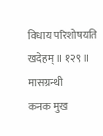विधाय परिशोषयति खदेहम् ॥ १२९ ॥ मासग्रन्थी
कनक मुख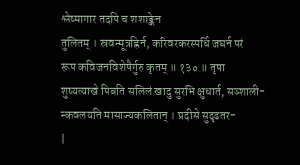श्लेष्मागार तदपि च शशाङ्केन
तुलितम् । स्रवन्मूत्रह्निर्न, करिवरकरस्पर्धि जघर्न परं
रूप कविजनविशेषैर्गुरु कृतम् ॥ १३० ॥ तृषा
शुष्यत्याखे पिबति सलिलं खादु सुरभि क्षुधार्त, सञ्शाली-
न्कवलयति मासाज्यकलितान् । प्रदीसे सुदृढतर-
|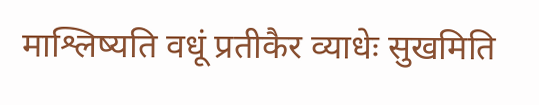माश्लिष्यति वधूं प्रतीकैर व्याधेः सुखमिति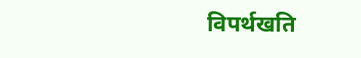विपर्थखति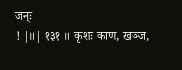जन्ः
! |॥| १३१ ॥ कृशः काण, खञ्ज,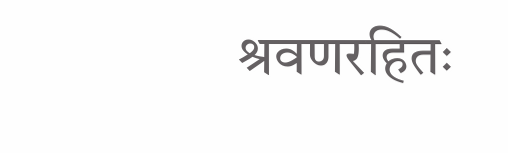श्रवणरहितः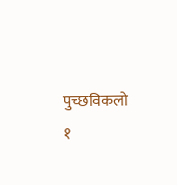पुच्छविकलो
१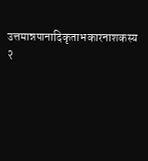उत्तमान्नपानादिकृताभकारनाशकस्य २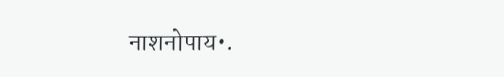नाशनोपाय•.